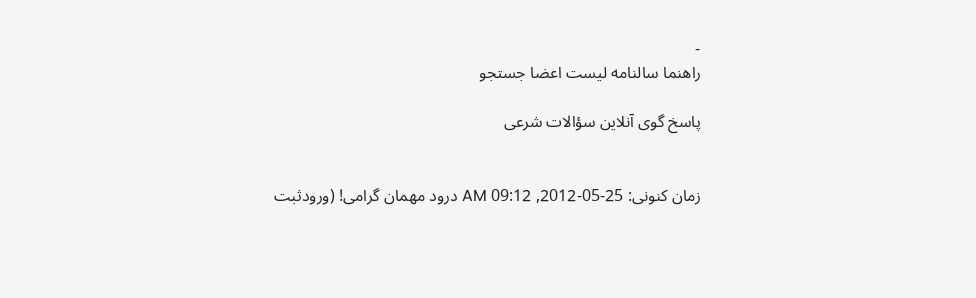-
راهنما سالنامه لیست اعضا جستجو

پاسخ گوی آنلاین سؤالات شرعی


زمان کنونی: 25-05-2012, 09:12 AM درود مهمان گرامی! (ورودثبت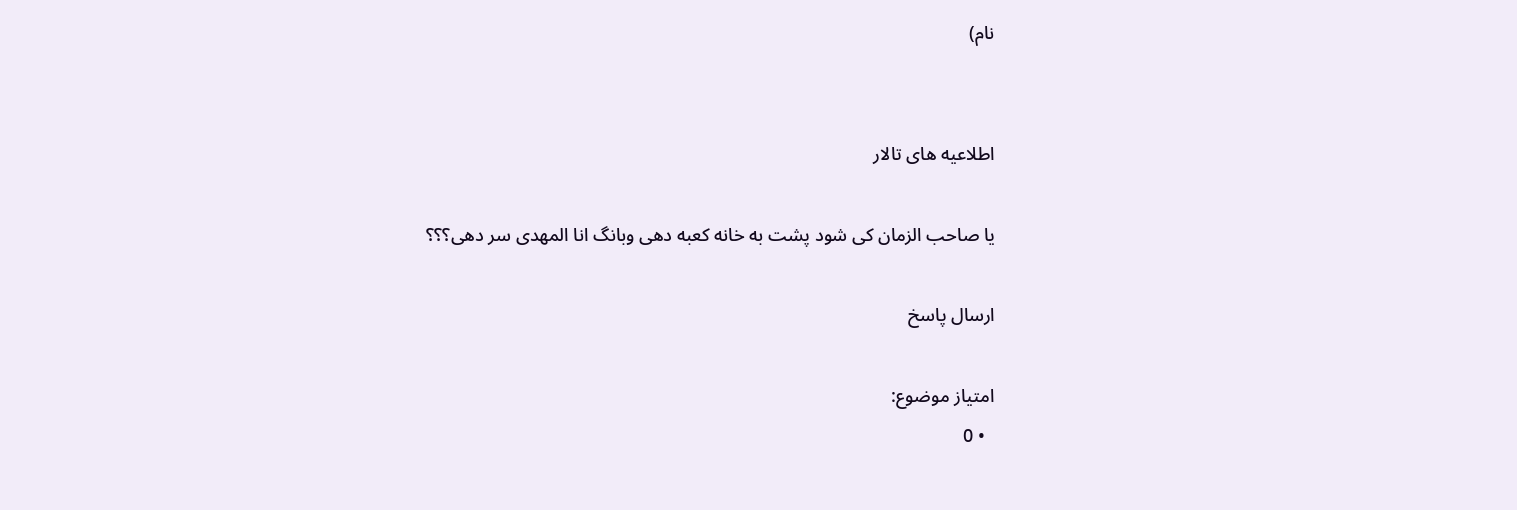نام)


اطلاعیه های تالار

یا صاحب الزمان کی شود پشت به خانه کعبه دهی وبانگ انا المهدی سر دهی؟؟؟

ارسال پاسخ

امتیاز موضوع:
  • 0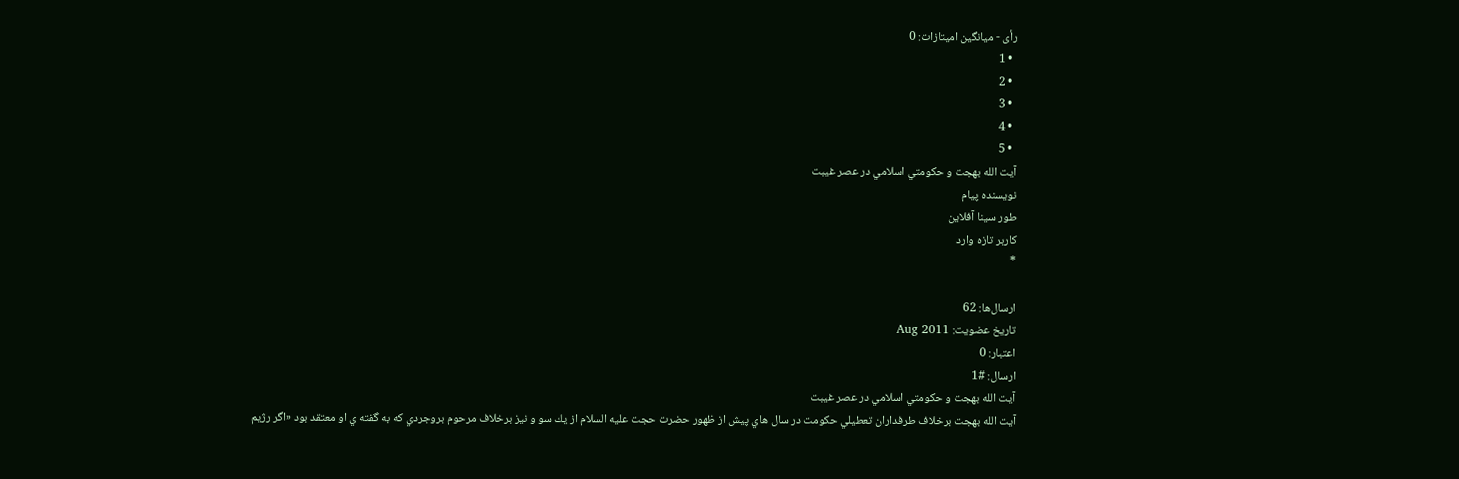رأی - میانگین امیتازات: 0
  • 1
  • 2
  • 3
  • 4
  • 5
آيت الله بهجت و حكومتي اسلامي در عصر غيبت
نویسنده پیام
طور سینا آفلاین
کاربر تازه وارد
*

ارسال‌ها: 62
تاریخ عضویت: Aug 2011
اعتبار: 0
ارسال: #1
آيت الله بهجت و حكومتي اسلامي در عصر غيبت
آيت الله بهجت برخلاف طرفداران تعطيلي حكومت در سال هاي پيش از ظهور حضرت حجت عليه السلام از يك سو و نيز برخلاف مرحوم بروجردي كه به گفته ي او معتقد بود «اگر رژيم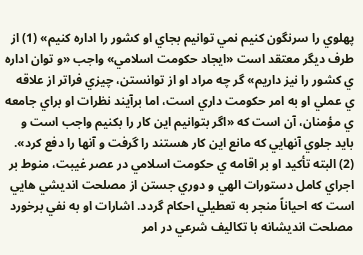پهلوي را سرنگون كنيم نمي توانيم بجاي او كشور را اداره كنيم» (1) از طرف ديگر معتقد است «ايجاد حكومت اسلامي» واجب «و توان اداره ي كشور را نيز داريم» گر چه مراد او از توانستن، چيزي فراتر از علاقه ي عملي او به امر حكومت داري است، اما برآيند نظرات او براي جامعه ي مؤمنان، آن است كه «اگر بتوانيم اين كار را بكنيم واجب است و بايد جلوي آنهايي كه مانع اين كار هستند را گرفت و آنها را دفع كرد». (2) البته تأكيد او بر اقامه ي حكومت اسلامي در عصر غيبت، منوط بر اجراي كامل دستورات الهي و دوري جستن از مصلحت انديشي هايي است كه احياناً منجر به تعطيلي احكام گردد. اشارات او به نفي برخورد مصلحت انديشانه با تكاليف شرعي در امر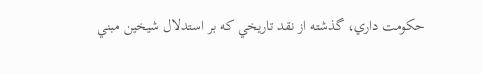حكومت داري، گذشته از نقد تاريخي كه بر استدلال شيخين مبني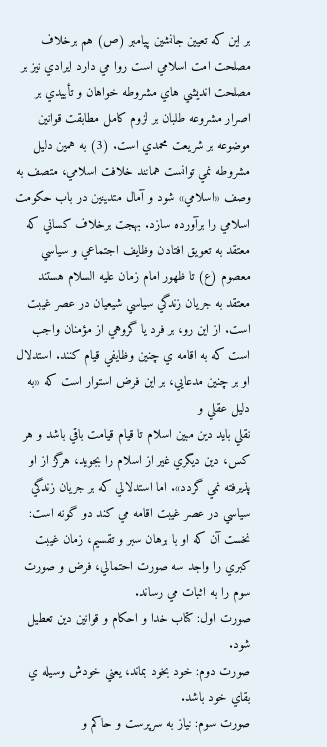بر اين كه تعيين جانشين پيامبر (ص) هم برخلاف مصلحت امت اسلامي است روا مي دارد ايرادي نيز بر مصلحت انديشي هاي مشروطه خواهان و تأييدي بر اصرار مشروعه طلبان بر لزوم كامل مطابقت قوانين موضوعه بر شريعت محمدي است. (3) به همين دليل مشروطه نمي توانست همانند خلافت اسلامي، متصف به وصف «اسلامي» شود و آمال متدينين در باب حكومت اسلامي را برآورده سازد. بهجت برخلاف كساني كه معتقد به تعويق افتادن وظايف اجتماعي و سياسي معصوم (ع) تا ظهور امام زمان عليه السلام هستند معتقد به جريان زندگي سياسي شيعيان در عصر غيبت است. از اين رو، بر فرد يا گروهي از مؤمنان واجب است كه به اقامه ي چنين وظايفي قيام كنند. استدلال او بر چنين مدعايي، بر اين فرض استوار است كه «به دليل عقلي و
نقلي بايد دين مبين اسلام تا قيام قيامت باقي باشد و هر كس، دين ديگري غير از اسلام را بجويد، هرگز از او پذيرفته نمي گردد». اما استدلالي كه بر جريان زندگي سياسي در عصر غيبت اقامه مي كند دو گونه است: نخست آن كه او با برهان سبر و تقسيم، زمان غيبت كبري را واجد سه صورت احتمالي، فرض و صورت سوم را به اثبات مي رساند.
صورت اول: كتاب خدا و احكام و قوانين دين تعطيل شود.
صورت دوم: خود بخود بماند، يعني خودش وسيله ي بقاي خود باشد.
صورت سوم: نياز به سرپرست و حاكم و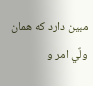مبين دارد كه همان ولٌي امر و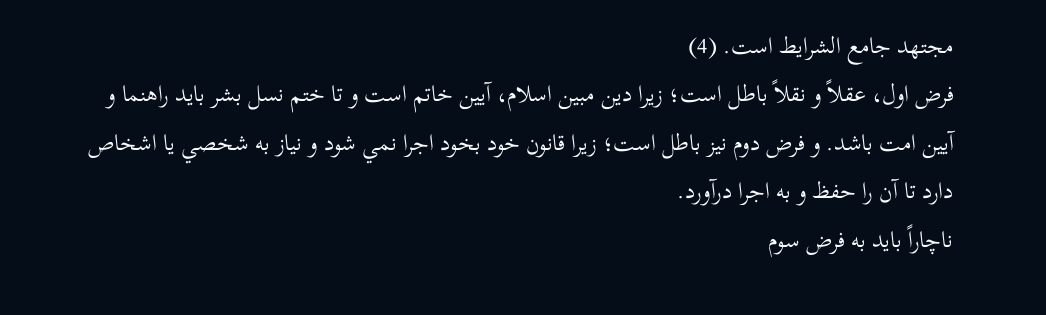مجتهد جامع الشرايط است. (4)
فرض اول، عقلاً و نقلاً باطل است؛ زيرا دين مبين اسلام، آيين خاتم است و تا ختم نسل بشر بايد راهنما و آيين امت باشد. و فرض دوم نيز باطل است؛ زيرا قانون خود بخود اجرا نمي شود و نياز به شخصي يا اشخاص دارد تا آن را حفظ و به اجرا درآورد.
ناچاراً بايد به فرض سوم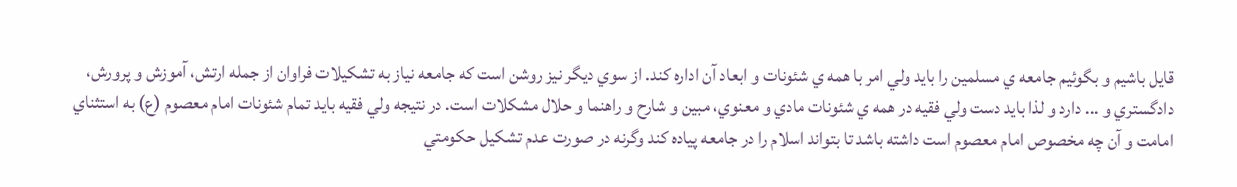قايل باشيم و بگوئيم جامعه ي مسلمين را بايد ولي امر با همه ي شئونات و ابعاد آن اداره كند. از سوي ديگر نيز روشن است كه جامعه نياز به تشكيلات فراوان از جمله ارتش، آموزش و پرورش، دادگستري و ... دارد و لذا بايد دست ولي فقيه در همه ي شئونات مادي و معنوي، مبين و شارح و راهنما و حلال مشكلات است. در نتيجه ولي فقيه بايد تمام شئونات امام معصوم (ع) به استثناي امامت و آن چه مخصوص امام معصوم است داشته باشد تا بتواند اسلام را در جامعه پياده كند وگرنه در صورت عدم تشكيل حكومتي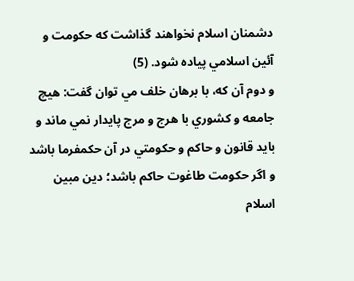دشمنان اسلام نخواهند گذاشت كه حكومت و آئين اسلامي پياده شود. (5)
و دوم آن كه، با برهان خلف مي توان گفت: هيچ جامعه و كشوري با هرج و مرج پايدار نمي ماند و بايد قانون و حاكم و حكومتي در آن حكمفرما باشد و اگر حكومت طاغوت حاكم باشد؛ دين مبين اسلام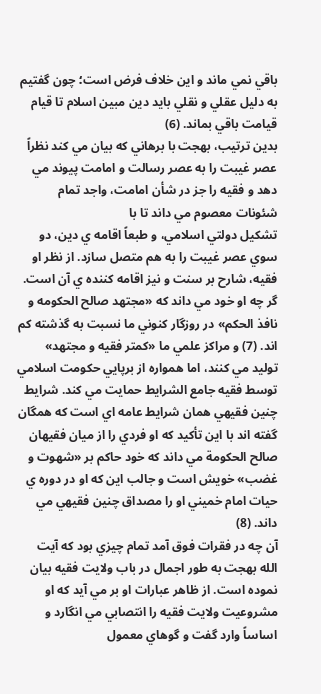باقي نمي ماند و اين خلاف فرض است؛ چون گفتيم به دليل عقلي و نقلي بايد دين مبين اسلام تا قيام قيامت باقي بماند. (6)
بدين ترتيب، بهجت با برهاني كه بيان مي كند نظراً عصر غيبت را به عصر رسالت و امامت پيوند مي دهد و فقيه را جز در شأن امامت، واجد تمام شئونات معصوم مي داند تا با
تشكيل دولتي اسلامي، و طبعاً اقامه ي دين، دو سوي عصر غيبت را به هم متصل سازد. از نظر او فقيه، شارح بر سنت و نيز اقامه كننده ي آن است. گر چه او خود مي داند كه «مجتهد صالح الحكومه و نافذ الحكم» در روزگار كنوني ما نسبت به گذشته كم اند. (7) و مراكز علمي ما «كمتر فقيه و مجتهد» توليد مي كنند، اما همواره از برپايي حكومت اسلامي توسط فقيه جامع الشرايط حمايت مي كند. شرايط چنين فقيهي همان شرايط عامه اي است كه همگان گفته اند با اين تأكيد كه او فردي را از ميان فقيهان صالح الحكومة مي داند كه خود حاكم بر «شهوت و غضب» خويش است و جالب اين كه او در دوره ي حيات امام خميني او را مصداق چنين فقيهي مي داند. (8)
آن چه در فقرات فوق آمد تمام چيزي بود كه آيت الله بهجت به طور اجمال در باب ولايت فقيه بيان نموده است. از ظاهر عبارات او بر مي آيد كه او مشروعيت ولايت فقيه را انتصابي مي انگارد و اساساً وارد گفت و گوهاي معمول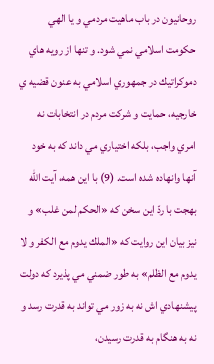روحانيون در باب ماهيت مردمي و يا الهي حكومت اسلامي نمي شود. و تنها از رويه هاي دموكراتيك در جمهوري اسلامي به عنون قضيه ي خارجيه، حمايت و شركت مردم در انتخابات نه امري واجب، بلكه اختياري مي داند كه به خود آنها وانهاده شده است. (9) با اين همه، آيت الله بهجت با ردّ اين سخن كه «الحكم لمن غلب» و نيز بيان اين روايت كه «الملك يدوم مع الكفر و لا يدوم مع الظلم» به طور ضمني مي پذيرد كه دولت پيشنهادي اش نه به زور مي تواند به قدرت رسد و نه به هنگام به قدرت رسيدن،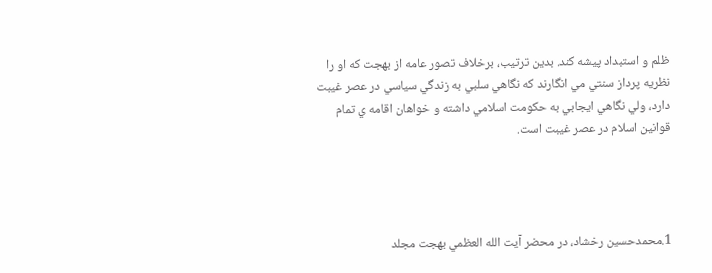ظلم و استبداد پيشه كند. بدين ترتيب، برخلاف تصور عامه از بهجت كه او را نظريه پرداز سنتي مي انگارند كه نگاهي سلبي به زندگي سياسي در عصر غيبت دارد، ‌ولي نگاهي ايجابي به حكومت اسلامي داشته و خواهان اقامه ي تمام قوانين اسلام در عصر غيبت است.




1.محمدحسين رخشاد، در محضر آيت الله العظمي بهجت مجلد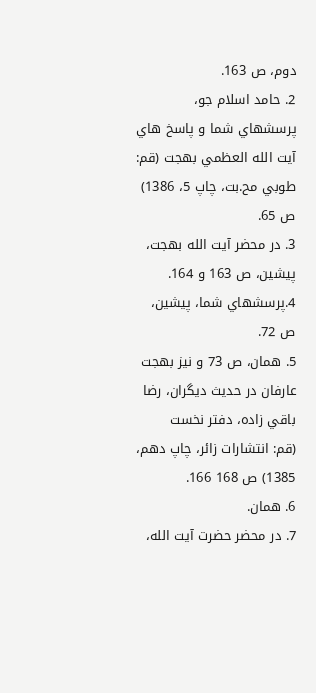دوم، ص 163.
2. حامد اسلام جو، پرسشهاي شما و پاسخ هاي آيت الله العظمي بهجت (قم: طوبي مح.بت، چاپ 5، 1386) ص 65.
3. در محضر آيت الله بهجت، پيشين، ص 163 و 164.
4.پرسشهاي شما، پيشين، ص 72.
5. همان، ص 73 و نيز بهجت عارفان در حديث ديگران، رضا باقي زاده، ‌دفتر نخست
(قم: انتشارات زائر، چاپ دهم، 1385) ص 168 166.
6. همان.
7. در محضر حضرت آيت الله،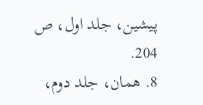پيشين، جلد اول، ص 204.
8. همان، جلد دوم،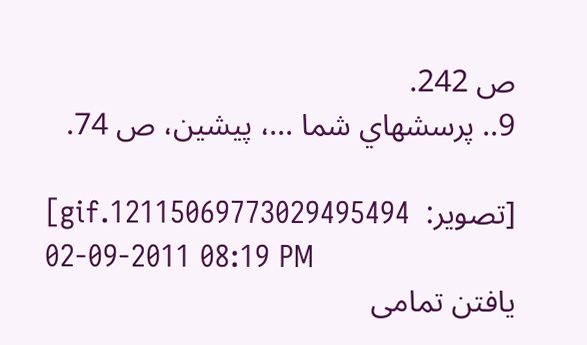ص 242.
9.. پرسشهاي شما ...، پيشين، ص 74.

[تصویر:  12115069773029495494.gif]
02-09-2011 08:19 PM
یافتن تمامی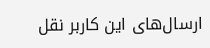ارسال‌های این کاربر نقل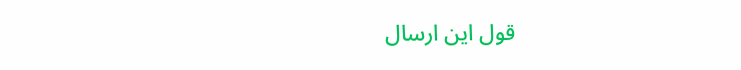قول این ارسال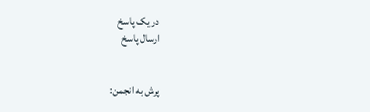در یک پاسخ
ارسال پاسخ


پرش به انجمن: